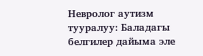Невролог аутизм тууралуу: Баладагы белгилер дайыма эле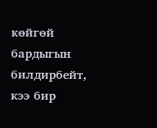көйгөй бардыгын билдирбейт, кээ бир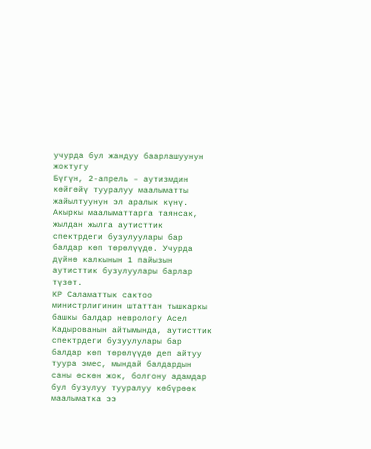учурда бул жандуу баарлашуунун жоктугу
Бүгүн, 2-апрель – аутизмдин көйгөйү тууралуу маалыматты жайылтуунун эл аралык күнү. Акыркы маалыматтарга таянсак, жылдан жылга аутисттик спектрдеги бузулуулары бар балдар көп төрөлүүдө. Учурда дүйнө калкынын 1 пайызын аутисттик бузулуулары барлар түзөт.
КР Саламаттык сактоо министрлигинин штаттан тышкаркы башкы балдар неврологу Асел Кадырованын айтымында, аутисттик спектрдеги бузуулулары бар балдар көп төрөлүүдө деп айтуу туура эмес, мындай балдардын саны өскөн жок, болгону адамдар бул бузулуу тууралуу көбүрөөк маалыматка ээ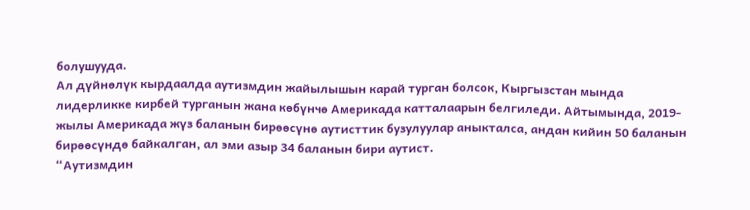болушууда.
Ал дүйнөлүк кырдаалда аутизмдин жайылышын карай турган болсок, Кыргызстан мында лидерликке кирбей турганын жана көбүнчө Америкада катталаарын белгиледи. Айтымында, 2019-жылы Америкада жүз баланын бирөөсүнө аутисттик бузулуулар аныкталса, андан кийин 50 баланын бирөөсүндө байкалган, ал эми азыр 34 баланын бири аутист.
“Аутизмдин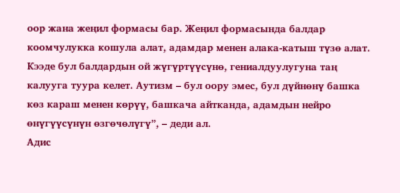оор жана жеңил формасы бар. Жеңил формасында балдар коомчулукка кошула алат, адамдар менен алака-катыш түзө алат. Кээде бул балдардын ой жүгүртүүсүнө, гениалдуулугуна таң калууга туура келет. Аутизм – бул оору эмес, бул дүйнөнү башка көз караш менен көрүү, башкача айтканда, адамдын нейро өнүгүүсүнүн өзгөчөлүгү”, – деди ал.
Адис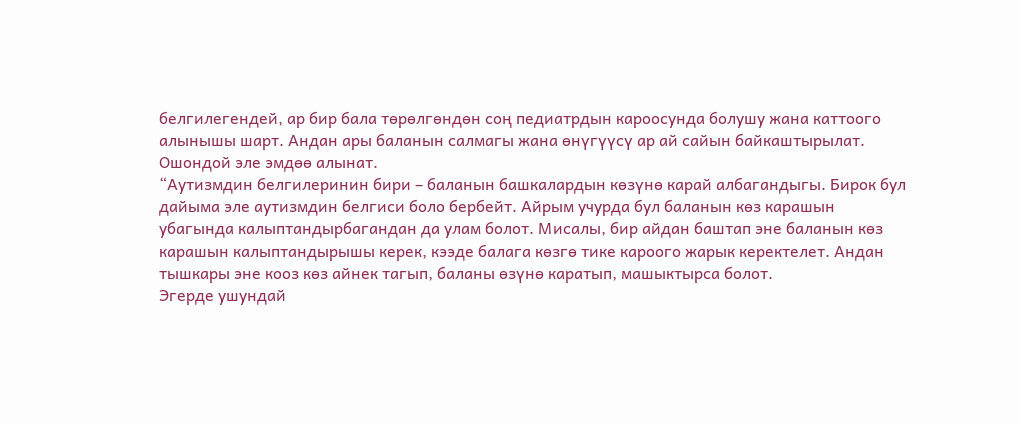белгилегендей, ар бир бала төрөлгөндөн соң педиатрдын кароосунда болушу жана каттоого алынышы шарт. Андан ары баланын салмагы жана өнүгүүсү ар ай сайын байкаштырылат. Ошондой эле эмдөө алынат.
“Аутизмдин белгилеринин бири – баланын башкалардын көзүнө карай албагандыгы. Бирок бул дайыма эле аутизмдин белгиси боло бербейт. Айрым учурда бул баланын көз карашын убагында калыптандырбагандан да улам болот. Мисалы, бир айдан баштап эне баланын көз карашын калыптандырышы керек, кээде балага көзгө тике кароого жарык керектелет. Андан тышкары эне кооз көз айнек тагып, баланы өзүнө каратып, машыктырса болот.
Эгерде ушундай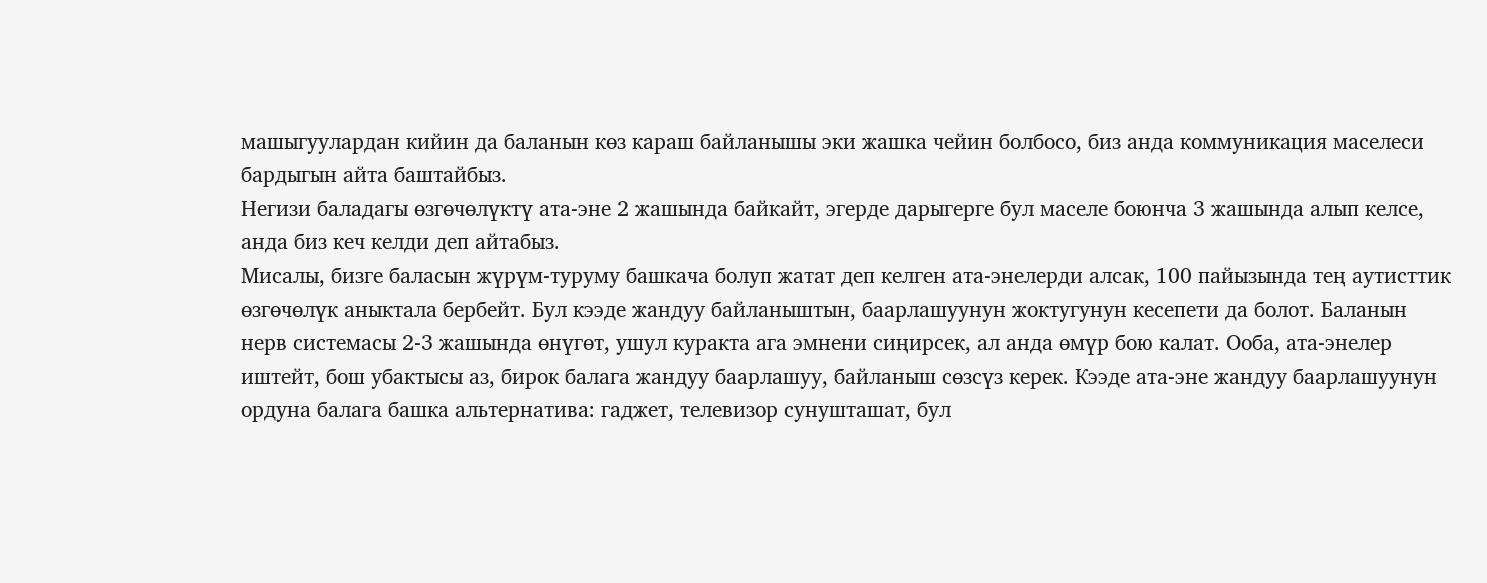машыгуулардан кийин да баланын көз караш байланышы эки жашка чейин болбосо, биз анда коммуникация маселеси бардыгын айта баштайбыз.
Негизи баладагы өзгөчөлүктү ата-эне 2 жашында байкайт, эгерде дарыгерге бул маселе боюнча 3 жашында алып келсе, анда биз кеч келди деп айтабыз.
Мисалы, бизге баласын жүрүм-туруму башкача болуп жатат деп келген ата-энелерди алсак, 100 пайызында тең аутисттик өзгөчөлүк аныктала бербейт. Бул кээде жандуу байланыштын, баарлашуунун жоктугунун кесепети да болот. Баланын нерв системасы 2-3 жашында өнүгөт, ушул куракта ага эмнени сиңирсек, ал анда өмүр бою калат. Ооба, ата-энелер иштейт, бош убактысы аз, бирок балага жандуу баарлашуу, байланыш сөзсүз керек. Кээде ата-эне жандуу баарлашуунун ордуна балага башка альтернатива: гаджет, телевизор сунушташат, бул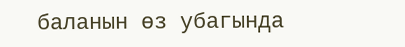баланын өз убагында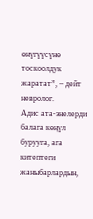өнүгүүсүнө тоскоолдук жаратат”, – дейт невролог.
Адис ата-энелерди балага көңүл бурууга, ага китептеги жаныбарлардын,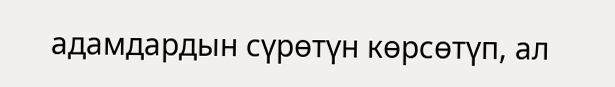адамдардын сүрөтүн көрсөтүп, ал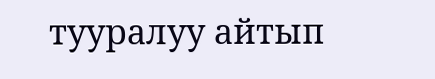тууралуу айтып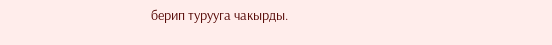берип турууга чакырды.